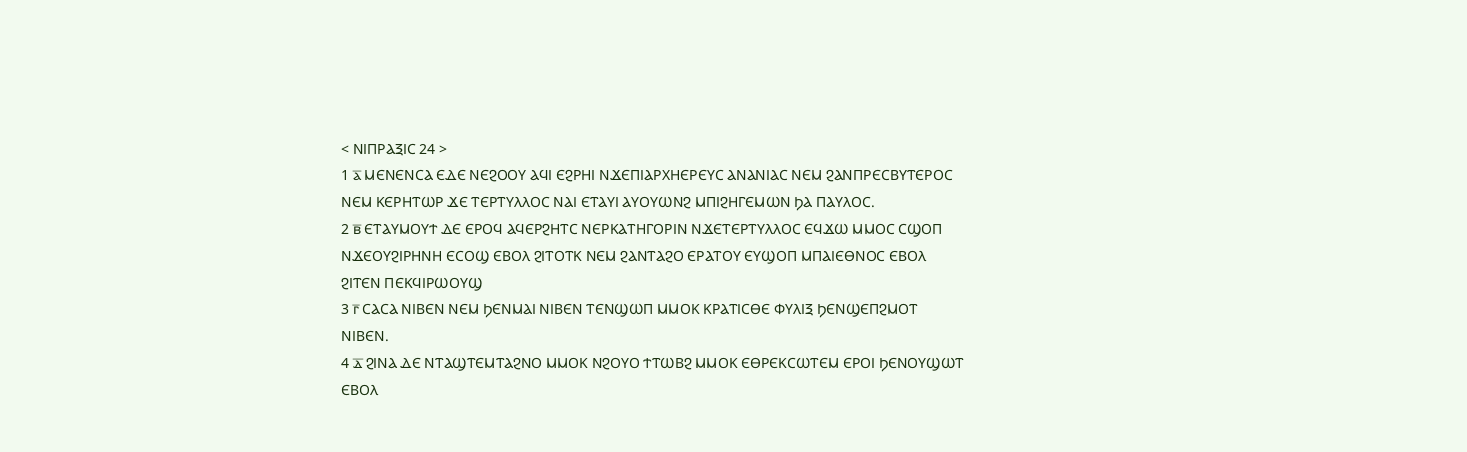< ⲚⲒⲠⲢⲀⲜⲒⲤ 24 >
1 ⲁ̅ ⲘⲈⲚⲈⲚⲤⲀ ⲈⲆⲈ ⲚⲈϨⲞⲞⲨ ⲀϤⲒ ⲈϨⲢⲎⲒ ⲚϪⲈⲠⲒⲀⲢⲬⲎⲈⲢⲈⲨⲤ ⲀⲚⲀⲚⲒⲀⲤ ⲚⲈⲘ ϨⲀⲚⲠⲢⲈⲤⲂⲨⲦⲈⲢⲞⲤ ⲚⲈⲘ ⲔⲈⲢⲎⲦⲰⲢ ϪⲈ ⲦⲈⲢⲦⲨⲖⲖⲞⲤ ⲚⲀⲒ ⲈⲦⲀⲨⲒ ⲀⲨⲞⲨⲰⲚϨ ⲘⲠⲒϨⲎⲄⲈⲘⲰⲚ ϦⲀ ⲠⲀⲨⲖⲞⲤ.
2 ⲃ̅ ⲈⲦⲀⲨⲘⲞⲨϮ ⲆⲈ ⲈⲢⲞϤ ⲀϤⲈⲢϨⲎⲦⲤ ⲚⲈⲢⲔⲀⲦⲎⲄⲞⲢⲒⲚ ⲚϪⲈⲦⲈⲢⲦⲨⲖⲖⲞⲤ ⲈϤϪⲰ ⲘⲘⲞⲤ ⲤϢⲞⲠ ⲚϪⲈⲞⲨϨⲒⲢⲎⲚⲎ ⲈⲤⲞϢ ⲈⲂⲞⲖ ϨⲒⲦⲞⲦⲔ ⲚⲈⲘ ϨⲀⲚⲦⲀϨⲞ ⲈⲢⲀⲦⲞⲨ ⲈⲨϢⲞⲠ ⲘⲠⲀⲒⲈⲐⲚⲞⲤ ⲈⲂⲞⲖ ϨⲒⲦⲈⲚ ⲠⲈⲔϤⲒⲢⲰⲞⲨϢ
3 ⲅ̅ ⲤⲀⲤⲀ ⲚⲒⲂⲈⲚ ⲚⲈⲘ ϦⲈⲚⲘⲀⲒ ⲚⲒⲂⲈⲚ ⲦⲈⲚϢⲰⲠ ⲘⲘⲞⲔ ⲔⲢⲀⲦⲒⲤⲐⲈ ⲪⲨⲖⲒⲜ ϦⲈⲚϢⲈⲠϨⲘⲞⲦ ⲚⲒⲂⲈⲚ.
4 ⲇ̅ ϨⲒⲚⲀ ⲆⲈ ⲚⲦⲀϢⲦⲈⲘⲦⲀϨⲚⲞ ⲘⲘⲞⲔ ⲚϨⲞⲨⲞ ϮⲦⲰⲂϨ ⲘⲘⲞⲔ ⲈⲐⲢⲈⲔⲤⲰⲦⲈⲘ ⲈⲢⲞⲒ ϦⲈⲚⲞⲨϢⲰⲦ ⲈⲂⲞⲖ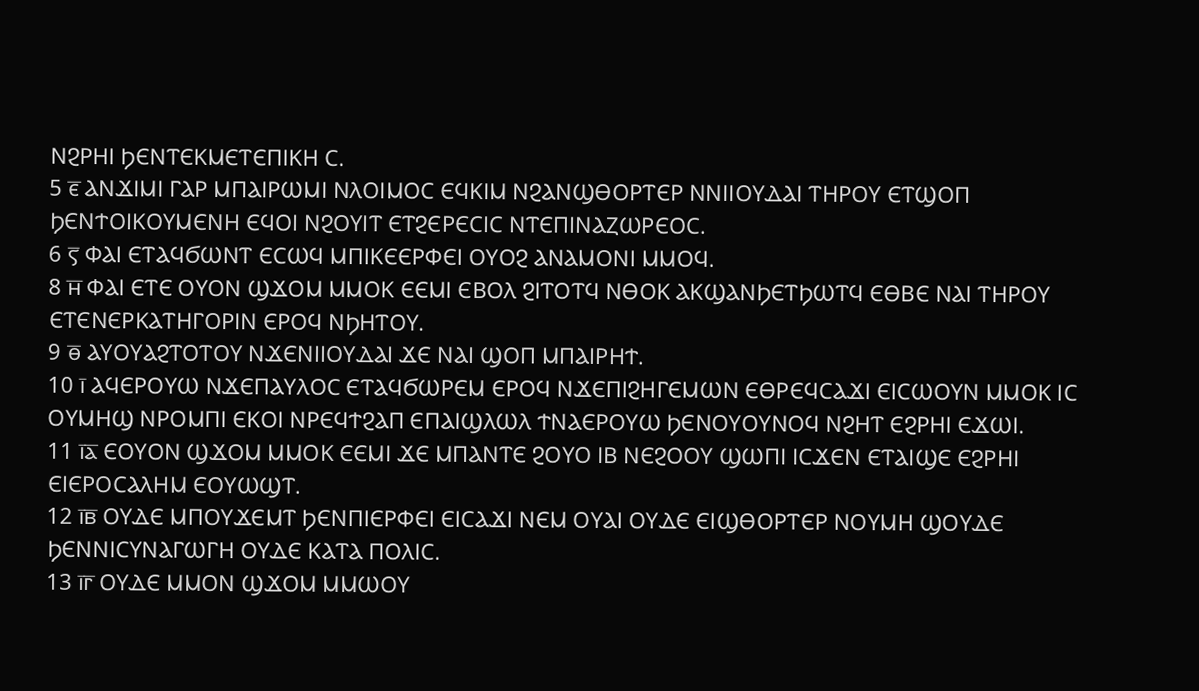ⲚϨⲢⲎⲒ ϦⲈⲚⲦⲈⲔⲘⲈⲦⲈⲠⲒⲔⲎ Ⲥ.
5 ⲉ̅ ⲀⲚϪⲒⲘⲒ ⲄⲀⲢ ⲘⲠⲀⲒⲢⲰⲘⲒ ⲚⲖⲞⲒⲘⲞⲤ ⲈϤⲔⲒⲘ ⲚϨⲀⲚϢⲐⲞⲢⲦⲈⲢ ⲚⲚⲒⲒⲞⲨⲆⲀⲒ ⲦⲎⲢⲞⲨ ⲈⲦϢⲞⲠ ϦⲈⲚϮⲞⲒⲔⲞⲨⲘⲈⲚⲎ ⲈϤⲞⲒ ⲚϨⲞⲨⲒⲦ ⲈⲦϨⲈⲢⲈⲤⲒⲤ ⲚⲦⲈⲠⲒⲚⲀⲌⲰⲢⲈⲞⲤ.
6 ⲋ̅ ⲪⲀⲒ ⲈⲦⲀϤϬⲰⲚⲦ ⲈⲤⲰϤ ⲘⲠⲒⲔⲈⲈⲢⲪⲈⲒ ⲞⲨⲞϨ ⲀⲚⲀⲘⲞⲚⲒ ⲘⲘⲞϤ.
8 ⲏ̅ ⲪⲀⲒ ⲈⲦⲈ ⲞⲨⲞⲚ ϢϪⲞⲘ ⲘⲘⲞⲔ ⲈⲈⲘⲒ ⲈⲂⲞⲖ ϨⲒⲦⲞⲦϤ ⲚⲐⲞⲔ ⲀⲔϢⲀⲚϦⲈⲦϦⲰⲦϤ ⲈⲐⲂⲈ ⲚⲀⲒ ⲦⲎⲢⲞⲨ ⲈⲦⲈⲚⲈⲢⲔⲀⲦⲎⲄⲞⲢⲒⲚ ⲈⲢⲞϤ ⲚϦⲎⲦⲞⲨ.
9 ⲑ̅ ⲀⲨⲞⲨⲀϨⲦⲞⲦⲞⲨ ⲚϪⲈⲚⲒⲒⲞⲨⲆⲀⲒ ϪⲈ ⲚⲀⲒ ϢⲞⲠ ⲘⲠⲀⲒⲢⲎϮ.
10 ⲓ̅ ⲀϤⲈⲢⲞⲨⲰ ⲚϪⲈⲠⲀⲨⲖⲞⲤ ⲈⲦⲀϤϬⲰⲢⲈⲘ ⲈⲢⲞϤ ⲚϪⲈⲠⲒϨⲎⲄⲈⲘⲰⲚ ⲈⲐⲢⲈϤⲤⲀϪⲒ ⲈⲒⲤⲰⲞⲨⲚ ⲘⲘⲞⲔ ⲒⲤ ⲞⲨⲘⲎϢ ⲚⲢⲞⲘⲠⲒ ⲈⲔⲞⲒ ⲚⲢⲈϤϮϨⲀⲠ ⲈⲠⲀⲒϢⲖⲰⲖ ϮⲚⲀⲈⲢⲞⲨⲰ ϦⲈⲚⲞⲨⲞⲨⲚⲞϤ ⲚϨⲎⲦ ⲈϨⲢⲎⲒ ⲈϪⲰⲒ.
11 ⲓ̅ⲁ̅ ⲈⲞⲨⲞⲚ ϢϪⲞⲘ ⲘⲘⲞⲔ ⲈⲈⲘⲒ ϪⲈ ⲘⲠⲀⲚⲦⲈ ϨⲞⲨⲞ ⲒⲂ ⲚⲈϨⲞⲞⲨ ϢⲰⲠⲒ ⲒⲤϪⲈⲚ ⲈⲦⲀⲒϢⲈ ⲈϨⲢⲎⲒ ⲈⲒⲈⲢⲞⲤⲀⲖⲎⲘ ⲈⲞⲨⲰϢⲦ.
12 ⲓ̅ⲃ̅ ⲞⲨⲆⲈ ⲘⲠⲞⲨϪⲈⲘⲦ ϦⲈⲚⲠⲒⲈⲢⲪⲈⲒ ⲈⲒⲤⲀϪⲒ ⲚⲈⲘ ⲞⲨⲀⲒ ⲞⲨⲆⲈ ⲈⲒϢⲐⲞⲢⲦⲈⲢ ⲚⲞⲨⲘⲎ ϢⲞⲨⲆⲈ ϦⲈⲚⲚⲒⲤⲨⲚⲀⲄⲰⲄⲎ ⲞⲨⲆⲈ ⲔⲀⲦⲀ ⲠⲞⲖⲒⲤ.
13 ⲓ̅ⲅ̅ ⲞⲨⲆⲈ ⲘⲘⲞⲚ ϢϪⲞⲘ ⲘⲘⲰⲞⲨ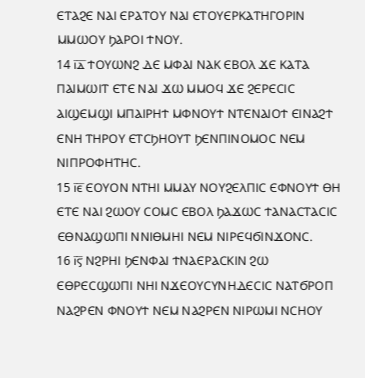ⲈⲦⲀϨⲈ ⲚⲀⲒ ⲈⲢⲀⲦⲞⲨ ⲚⲀⲒ ⲈⲦⲞⲨⲈⲢⲔⲀⲦⲎⲄⲞⲢⲒⲚ ⲘⲘⲰⲞⲨ ϦⲀⲢⲞⲒ ϮⲚⲞⲨ.
14 ⲓ̅ⲇ̅ ϮⲞⲨⲰⲚϨ ⲆⲈ ⲘⲪⲀⲒ ⲚⲀⲔ ⲈⲂⲞⲖ ϪⲈ ⲔⲀⲦⲀ ⲠⲀⲒⲘⲰⲒⲦ ⲈⲦⲈ ⲚⲀⲒ ϪⲰ ⲘⲘⲞϤ ϪⲈ ϨⲈⲢⲈⲤⲒⲤ ⲀⲒϢⲈⲘϢⲒ ⲘⲠⲀⲒⲢⲎϮ ⲘⲪⲚⲞⲨϮ ⲚⲦⲈⲚⲀⲒⲞϮ ⲈⲒⲚⲀϨϮ ⲈⲚⲎ ⲦⲎⲢⲞⲨ ⲈⲦⲤϦⲎⲞⲨⲦ ϦⲈⲚⲠⲒⲚⲞⲘⲞⲤ ⲚⲈⲘ ⲚⲒⲠⲢⲞⲪⲎⲦⲎⲤ.
15 ⲓ̅ⲉ̅ ⲈⲞⲨⲞⲚ ⲚⲦⲎⲒ ⲘⲘⲀⲨ ⲚⲞⲨϨⲈⲖⲠⲒⲤ ⲈⲪⲚⲞⲨϮ ⲐⲎ ⲈⲦⲈ ⲚⲀⲒ ϨⲰⲞⲨ ⲤⲞⲘⲤ ⲈⲂⲞⲖ ϦⲀϪⲰⲤ ϮⲀⲚⲀⲤⲦⲀⲤⲒⲤ ⲈⲐⲚⲀϢⲰⲠⲒ ⲚⲚⲒⲐⲘⲎⲒ ⲚⲈⲘ ⲚⲒⲢⲈϤϬⲒⲚϪⲞⲚⲤ.
16 ⲓ̅ⲋ̅ ⲚϨⲢⲎⲒ ϦⲈⲚⲪⲀⲒ ϮⲚⲀⲈⲢⲀⲤⲔⲒⲚ ϨⲰ ⲈⲐⲢⲈⲤϢⲰⲠⲒ ⲚⲎⲒ ⲚϪⲈⲞⲨⲤⲨⲚⲎⲆⲈⲤⲒⲤ ⲚⲀⲦϬⲢⲞⲠ ⲚⲀϨⲢⲈⲚ ⲪⲚⲞⲨϮ ⲚⲈⲘ ⲚⲀϨⲢⲈⲚ ⲚⲒⲢⲰⲘⲒ ⲚⲤⲎⲞⲨ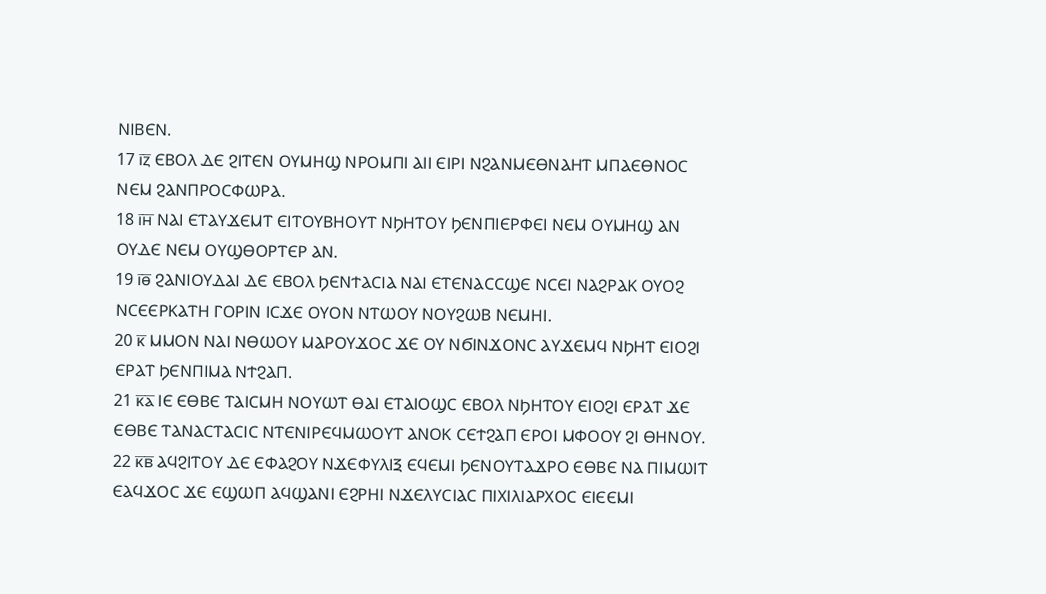ⲚⲒⲂⲈⲚ.
17 ⲓ̅ⲍ̅ ⲈⲂⲞⲖ ⲆⲈ ϨⲒⲦⲈⲚ ⲞⲨⲘⲎϢ ⲚⲢⲞⲘⲠⲒ ⲀⲒⲒ ⲈⲒⲢⲒ ⲚϨⲀⲚⲘⲈⲐⲚⲀⲎⲦ ⲘⲠⲀⲈⲐⲚⲞⲤ ⲚⲈⲘ ϨⲀⲚⲠⲢⲞⲤⲪⲰⲢⲀ.
18 ⲓ̅ⲏ̅ ⲚⲀⲒ ⲈⲦⲀⲨϪⲈⲘⲦ ⲈⲒⲦⲞⲨⲂⲎⲞⲨⲦ ⲚϦⲎⲦⲞⲨ ϦⲈⲚⲠⲒⲈⲢⲪⲈⲒ ⲚⲈⲘ ⲞⲨⲘⲎϢ ⲀⲚ ⲞⲨⲆⲈ ⲚⲈⲘ ⲞⲨϢⲐⲞⲢⲦⲈⲢ ⲀⲚ.
19 ⲓ̅ⲑ̅ ϨⲀⲚⲒⲞⲨⲆⲀⲒ ⲆⲈ ⲈⲂⲞⲖ ϦⲈⲚϮⲀⲤⲒⲀ ⲚⲀⲒ ⲈⲦⲈⲚⲀⲤⲤϢⲈ ⲚⲤⲈⲒ ⲚⲀϨⲢⲀⲔ ⲞⲨⲞϨ ⲚⲤⲈⲈⲢⲔⲀⲦⲎ ⲄⲞⲢⲒⲚ ⲒⲤϪⲈ ⲞⲨⲞⲚ ⲚⲦⲰⲞⲨ ⲚⲞⲨϨⲰⲂ ⲚⲈⲘⲎⲒ.
20 ⲕ̅ ⲘⲘⲞⲚ ⲚⲀⲒ ⲚⲐⲰⲞⲨ ⲘⲀⲢⲞⲨϪⲞⲤ ϪⲈ ⲞⲨ ⲚϬⲒⲚϪⲞⲚⲤ ⲀⲨϪⲈⲘϤ ⲚϦⲎⲦ ⲈⲒⲞϨⲒ ⲈⲢⲀⲦ ϦⲈⲚⲠⲒⲘⲀ ⲚϮϨⲀⲠ.
21 ⲕ̅ⲁ̅ ⲒⲈ ⲈⲐⲂⲈ ⲦⲀⲒⲤⲘⲎ ⲚⲞⲨⲰⲦ ⲐⲀⲒ ⲈⲦⲀⲒⲞϢⲤ ⲈⲂⲞⲖ ⲚϦⲎⲦⲞⲨ ⲈⲒⲞϨⲒ ⲈⲢⲀⲦ ϪⲈ ⲈⲐⲂⲈ ⲦⲀⲚⲀⲤⲦⲀⲤⲒⲤ ⲚⲦⲈⲚⲒⲢⲈϤⲘⲰⲞⲨⲦ ⲀⲚⲞⲔ ⲤⲈϮϨⲀⲠ ⲈⲢⲞⲒ ⲘⲪⲞⲞⲨ ϨⲒ ⲐⲎⲚⲞⲨ.
22 ⲕ̅ⲃ̅ ⲀϤϨⲒⲦⲞⲨ ⲆⲈ ⲈⲪⲀϨⲞⲨ ⲚϪⲈⲪⲨⲖⲒⲜ ⲈϤⲈⲘⲒ ϦⲈⲚⲞⲨⲦⲀϪⲢⲞ ⲈⲐⲂⲈ ⲚⲀ ⲠⲒⲘⲰⲒⲦ ⲈⲀϤϪⲞⲤ ϪⲈ ⲈϢⲰⲠ ⲀϤϢⲀⲚⲒ ⲈϨⲢⲎⲒ ⲚϪⲈⲖⲨⲤⲒⲀⲤ ⲠⲒⲬⲒⲖⲒⲀⲢⲬⲞⲤ ⲈⲒⲈⲈⲘⲒ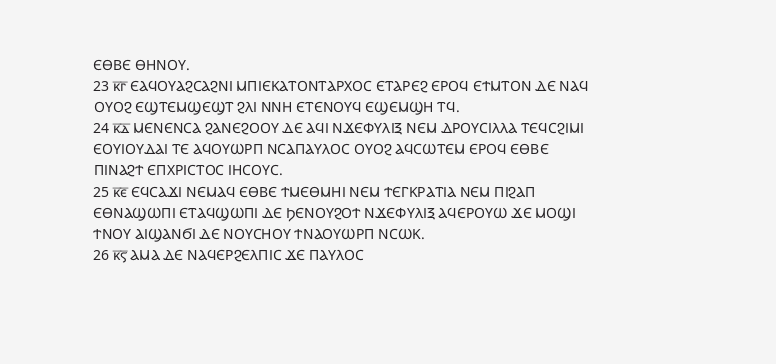ⲈⲐⲂⲈ ⲐⲎⲚⲞⲨ.
23 ⲕ̅ⲅ̅ ⲈⲀϤⲞⲨⲀϨⲤⲀϨⲚⲒ ⲘⲠⲒⲈⲔⲀⲦⲞⲚⲦⲀⲢⲬⲞⲤ ⲈⲦⲀⲢⲈϨ ⲈⲢⲞϤ ⲈϮⲘⲦⲞⲚ ⲆⲈ ⲚⲀϤ ⲞⲨⲞϨ ⲈϢⲦⲈⲘϢⲈϢⲦ ϨⲖⲒ ⲚⲚⲎ ⲈⲦⲈⲚⲞⲨϤ ⲈϢⲈⲘϢⲎ ⲦϤ.
24 ⲕ̅ⲇ̅ ⲘⲈⲚⲈⲚⲤⲀ ϨⲀⲚⲈϨⲞⲞⲨ ⲆⲈ ⲀϤⲒ ⲚϪⲈⲪⲨⲖⲒⲜ ⲚⲈⲘ ⲆⲢⲞⲨⲤⲒⲖⲖⲀ ⲦⲈϤⲤϨⲒⲘⲒ ⲈⲞⲨⲒⲞⲨⲆⲀⲒ ⲦⲈ ⲀϤⲞⲨⲰⲢⲠ ⲚⲤⲀⲠⲀⲨⲖⲞⲤ ⲞⲨⲞϨ ⲀϤⲤⲰⲦⲈⲘ ⲈⲢⲞϤ ⲈⲐⲂⲈ ⲠⲒⲚⲀϨϮ ⲈⲠⲬⲢⲒⲤⲦⲞⲤ ⲒⲎⲤⲞⲨⲤ.
25 ⲕ̅ⲉ̅ ⲈϤⲤⲀϪⲒ ⲚⲈⲘⲀϤ ⲈⲐⲂⲈ ϮⲘⲈⲐⲘⲎⲒ ⲚⲈⲘ ϮⲈⲄⲔⲢⲀⲦⲒⲀ ⲚⲈⲘ ⲠⲒϨⲀⲠ ⲈⲐⲚⲀϢⲰⲠⲒ ⲈⲦⲀϤϢⲰⲠⲒ ⲆⲈ ϦⲈⲚⲞⲨϨⲞϮ ⲚϪⲈⲪⲨⲖⲒⲜ ⲀϤⲈⲢⲞⲨⲰ ϪⲈ ⲘⲞϢⲒ ϮⲚⲞⲨ ⲀⲒϢⲀⲚϬⲒ ⲆⲈ ⲚⲞⲨⲤⲎⲞⲨ ϮⲚⲀⲞⲨⲰⲢⲠ ⲚⲤⲰⲔ.
26 ⲕ̅ⲋ̅ ⲀⲘⲀ ⲆⲈ ⲚⲀϤⲈⲢϨⲈⲖⲠⲒⲤ ϪⲈ ⲠⲀⲨⲖⲞⲤ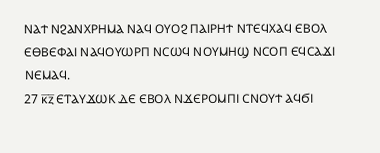ⲚⲀϮ ⲚϨⲀⲚⲬⲢⲎⲘⲀ ⲚⲀϤ ⲞⲨⲞϨ ⲠⲀⲒⲢⲎϮ ⲚⲦⲈϤⲬⲀϤ ⲈⲂⲞⲖ ⲈⲐⲂⲈⲪⲀⲒ ⲚⲀϤⲞⲨⲰⲢⲠ ⲚⲤⲰϤ ⲚⲞⲨⲘⲎϢ ⲚⲤⲞⲠ ⲈϤⲤⲀϪⲒ ⲚⲈⲘⲀϤ.
27 ⲕ̅ⲍ̅ ⲈⲦⲀⲨϪⲰⲔ ⲆⲈ ⲈⲂⲞⲖ ⲚϪⲈⲢⲞⲘⲠⲒ ⲤⲚⲞⲨϮ ⲀϤϬⲒ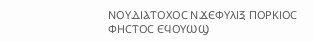ⲚⲞⲨⲆⲒⲀⲦⲞⲬⲞⲤ ⲚϪⲈⲪⲨⲖⲒⲜ ⲠⲞⲢⲔⲒⲞⲤ ⲪⲎⲤⲦⲞⲤ ⲈϤⲞⲨⲰϢ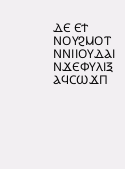ⲆⲈ ⲈϮ ⲚⲞⲨϨⲘⲞⲦ ⲚⲚⲒⲒⲞⲨⲆⲀⲒ ⲚϪⲈⲪⲨⲖⲒⲜ ⲀϤⲤⲰϪⲠ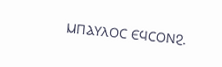ⲘⲠⲀⲨⲖⲞⲤ ⲈϤⲤⲞⲚϨ.